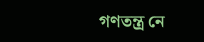গণতন্ত্ৰ নে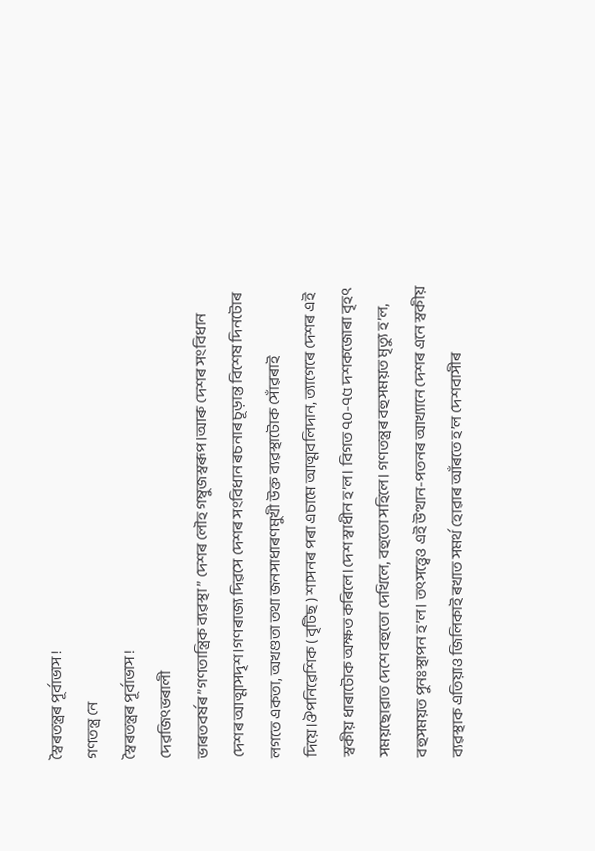স্বৈৰতন্ত্ৰৰ পূৰ্বাভাস !
গণতন্ত্ৰ নে
স্বৈৰতন্ত্ৰৰ পূৰ্বাভাস !
দেৱজিৎভৰালী
ভাৰতবৰ্ষৰ ”গণতান্ত্ৰিক ব্যৱস্থা” দেশৰ লৌহ গম্বুজস্বৰূপ।আৰু দেশৰ সংবিধান দেশৰ আত্মাসদৃশ।গণৰাজ্য দিৱসে দেশৰ সংবিধান ৰচনাৰ চূড়ান্ত বিশেষ দিনটোৰ লগতে একতা, অখণ্ডতা তথা জনসাধাৰণমুখী উক্ত ব্যৱস্থাটোক সোঁৱৰাই দিয়ে।ঔপনিৱেশিক ( বৃটিছ ) শাসনৰ পৰা এচামে আত্মবলিদান, ত্যাগেৰে দেশৰ এই স্বকীয় ধাৰাটোক অক্ষত কৰিলে।দেশ স্বাধীন হ’ল। বিগত ৭০-৭৫ দশকজোৰা বৃহৎ সময়ছোৱাত দেশে বহুতো দেখিলে, বহুতো সহিলে। গণতন্ত্ৰৰ বহুসময়ত মৃত্যু হ’ল, বহুসময়ত পুনঃস্থাপন হ’ল। তৎসত্ত্বেও এই উত্থান-পতনৰ আখ্যানে দেশৰ এনে স্বকীয় ব্যৱস্থাক এতিয়াও জিলিকাই ৰখাত সমৰ্থ হোৱাৰ আঁৰতে হ’ল দেশবাসীৰ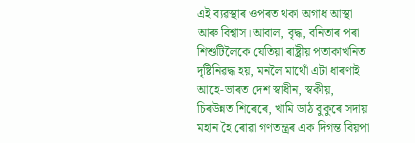এই ব্যৱস্থাৰ ওপৰত থকা অগাধ আস্থা আৰু বিশ্বাস।আবাল, বৃদ্ধ, বনিতাৰ পৰা শিশুটিলৈকে যেতিয়া ৰাষ্ট্ৰীয় পতাকাখনিত দৃষ্টিনিৱদ্ধ হয়, মনলৈ মাথোঁ এটা ধাৰণাই আহে-ভাৰত দেশ স্বাধীন, স্বকীয়, চিৰউন্নত শিৰেৰে, খামি ডাঠ বুকুৰে সদায় মহান হৈ ৰোৱা গণতন্ত্ৰৰ এক দিগন্ত বিয়পা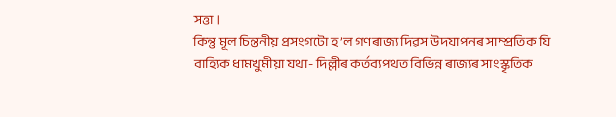সত্তা।
কিন্তু মূল চিন্তনীয় প্ৰসংগটো হ’ল গণৰাজ্য দিৱস উদযাপনৰ সাম্প্ৰতিক যি
বাহ্যিক ধামখুমীয়া যথা- দিল্লীৰ কৰ্তব্যপথত বিভিন্ন ৰাজ্যৰ সাংস্কৃতিক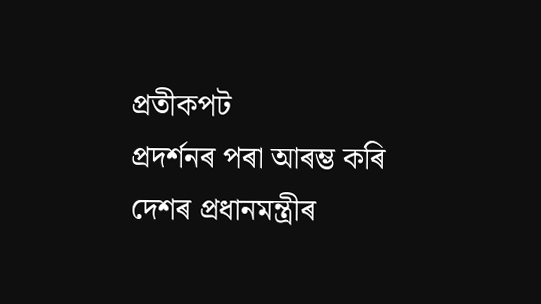প্ৰতীকপট
প্ৰদৰ্শনৰ পৰা আৰম্ভ কৰি দেশৰ প্ৰধানমন্ত্ৰীৰ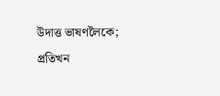উদাত্ত ভাষণলৈকে; প্ৰতিখন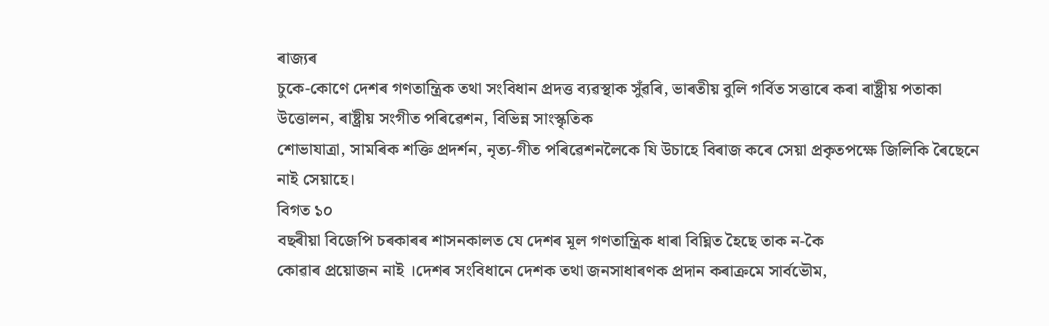ৰাজ্যৰ
চুকে-কোণে দেশৰ গণতান্ত্ৰিক তথা সংবিধান প্ৰদত্ত ব্যৱস্থাক সুঁৱৰি, ভাৰতীয় বুলি গৰ্বিত সত্তাৰে কৰা ৰাষ্ট্ৰীয় পতাকা উত্তোলন, ৰাষ্ট্ৰীয় সংগীত পৰিৱেশন, বিভিন্ন সাংস্কৃতিক
শোভাযাত্ৰা, সামৰিক শক্তি প্ৰদৰ্শন, নৃত্য-গীত পৰিৱেশনলৈকে যি উচাহে বিৰাজ কৰে সেয়া প্ৰকৃতপক্ষে জিলিকি ৰৈছেনে
নাই সেয়াহে।
বিগত ১০
বছৰীয়া বিজেপি চৰকাৰৰ শাসনকালত যে দেশৰ মূল গণতান্ত্ৰিক ধাৰা বিঘ্নিত হৈছে তাক ন-কৈ
কোৱাৰ প্ৰয়োজন নাই ।দেশৰ সংবিধানে দেশক তথা জনসাধাৰণক প্ৰদান কৰাক্ৰমে সাৰ্বভৌম,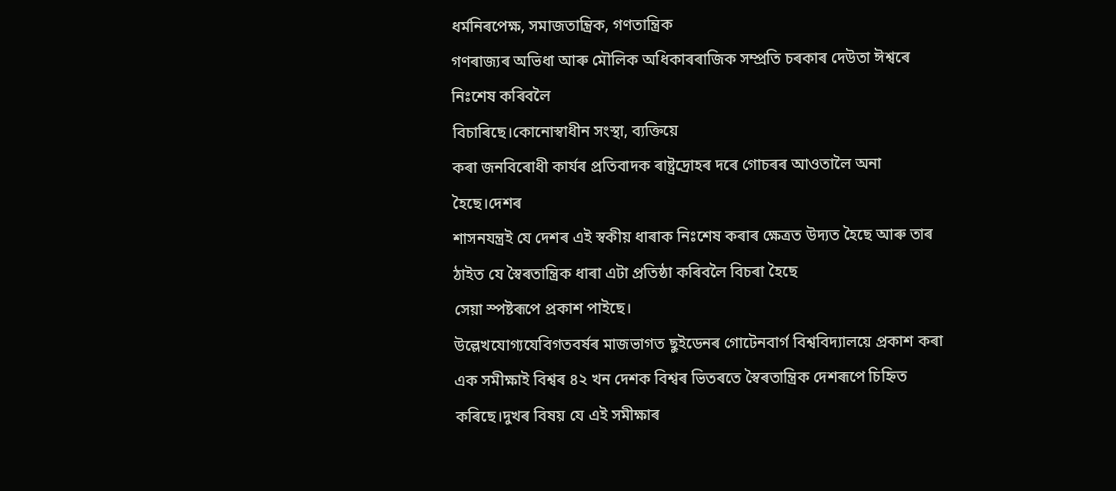ধৰ্মনিৰপেক্ষ, সমাজতান্ত্ৰিক, গণতান্ত্ৰিক
গণৰাজ্যৰ অভিধা আৰু মৌলিক অধিকাৰৰাজিক সম্প্ৰতি চৰকাৰ দেউতা ঈশ্বৰে নিঃশেষ কৰিবলৈ
বিচাৰিছে।কোনোস্বাধীন সংস্থা, ব্যক্তিয়ে
কৰা জনবিৰোধী কাৰ্যৰ প্ৰতিবাদক ৰাষ্ট্ৰদ্ৰোহৰ দৰে গোচৰৰ আওতালৈ অনা হৈছে।দেশৰ
শাসনযন্ত্ৰই যে দেশৰ এই স্বকীয় ধাৰাক নিঃশেষ কৰাৰ ক্ষেত্ৰত উদ্যত হৈছে আৰু তাৰ
ঠাইত যে স্বৈৰতান্ত্ৰিক ধাৰা এটা প্ৰতিষ্ঠা কৰিবলৈ বিচৰা হৈছে
সেয়া স্পষ্টৰূপে প্ৰকাশ পাইছে।
উল্লেখযোগ্যযেবিগতবৰ্ষৰ মাজভাগত ছুইডেনৰ গোটেনবাৰ্গ বিশ্ববিদ্যালয়ে প্ৰকাশ কৰা এক সমীক্ষাই বিশ্বৰ ৪২ খন দেশক বিশ্বৰ ভিতৰতে স্বৈৰতান্ত্ৰিক দেশৰূপে চিহ্নিত কৰিছে।দুখৰ বিষয় যে এই সমীক্ষাৰ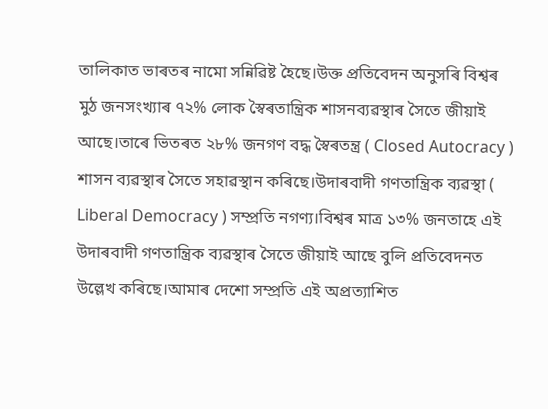তালিকাত ভাৰতৰ নামো সন্নিৱিষ্ট হৈছে।উক্ত প্ৰতিবেদন অনুসৰি বিশ্বৰ মুঠ জনসংখ্যাৰ ৭২% লোক স্বৈৰতান্ত্ৰিক শাসনব্যৱস্থাৰ সৈতে জীয়াই আছে।তাৰে ভিতৰত ২৮% জনগণ বদ্ধ স্বৈৰতন্ত্ৰ ( Closed Autocracy ) শাসন ব্যৱস্থাৰ সৈতে সহাৱস্থান কৰিছে।উদাৰবাদী গণতান্ত্ৰিক ব্যৱস্থা ( Liberal Democracy ) সম্প্ৰতি নগণ্য।বিশ্বৰ মাত্ৰ ১৩% জনতাহে এই উদাৰবাদী গণতান্ত্ৰিক ব্যৱস্থাৰ সৈতে জীয়াই আছে বুলি প্ৰতিবেদনত উল্লেখ কৰিছে।আমাৰ দেশো সম্প্ৰতি এই অপ্ৰত্যাশিত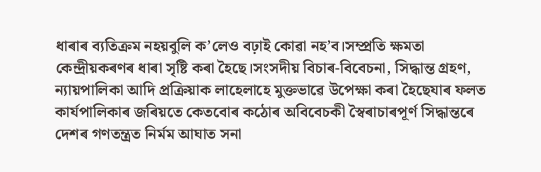ধাৰাৰ ব্যতিক্ৰম নহয়বুলি ক’লেও বঢ়াই কোৱা নহ’ব।সম্প্ৰতি ক্ষমতা কেন্দ্ৰীয়কৰণৰ ধাৰা সৃষ্টি কৰা হৈছে।সংসদীয় বিচাৰ-বিবেচনা, সিদ্ধান্ত গ্ৰহণ, ন্যায়পালিকা আদি প্ৰক্ৰিয়াক লাহেলাহে মুক্তভাৱে উপেক্ষা কৰা হৈছেযাৰ ফলত কাৰ্যপালিকাৰ জৰিয়তে কেতবোৰ কঠোৰ অবিবেচকী স্বৈৰাচাৰপূৰ্ণ সিদ্ধান্তৰে দেশৰ গণতন্ত্ৰত নিৰ্মম আঘাত সনা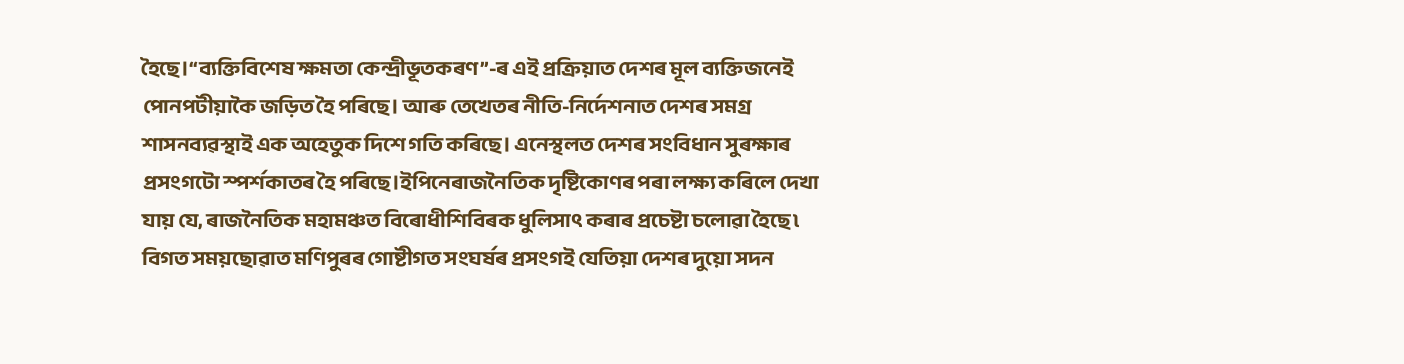হৈছে।“ব্যক্তিবিশেষ ক্ষমতা কেন্দ্ৰীভূতকৰণ”-ৰ এই প্ৰক্ৰিয়াত দেশৰ মূল ব্যক্তিজনেই পোনপটীয়াকৈ জড়িত হৈ পৰিছে। আৰু তেখেতৰ নীতি-নিৰ্দেশনাত দেশৰ সমগ্ৰ শাসনব্যৱস্থাই এক অহেতুক দিশে গতি কৰিছে। এনেস্থলত দেশৰ সংবিধান সুৰক্ষাৰ প্ৰসংগটো স্পৰ্শকাতৰ হৈ পৰিছে।ইপিনেৰাজনৈতিক দৃষ্টিকোণৰ পৰা লক্ষ্য কৰিলে দেখা যায় যে, ৰাজনৈতিক মহামঞ্চত বিৰোধীশিবিৰক ধুলিসাৎ কৰাৰ প্ৰচেষ্টা চলোৱা হৈছে ৷ বিগত সময়ছোৱাত মণিপুৰৰ গোষ্টীগত সংঘৰ্ষৰ প্ৰসংগই যেতিয়া দেশৰ দুয়ো সদন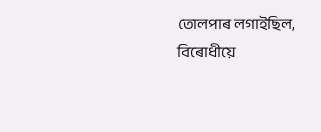তোলপাৰ লগাইছিল, বিৰোধীয়ে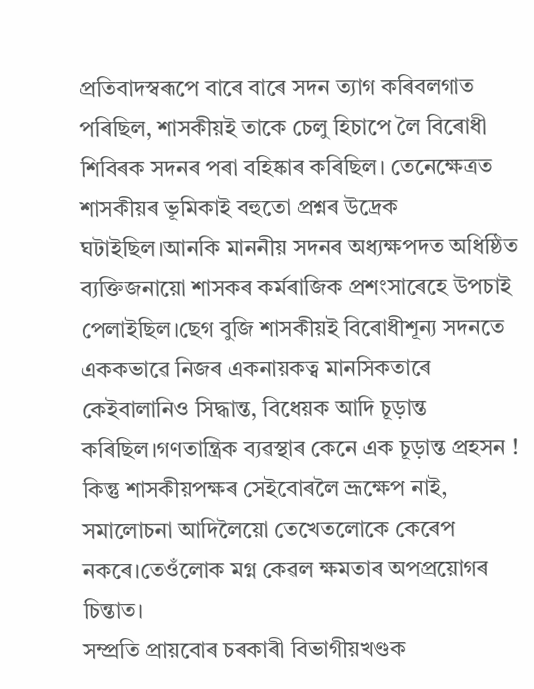প্ৰতিবাদস্বৰূপে বাৰে বাৰে সদন ত্যাগ কৰিবলগাত পৰিছিল, শাসকীয়ই তাকে চেলু হিচাপে লৈ বিৰোধী শিবিৰক সদনৰ পৰা বহিষ্কাৰ কৰিছিল। তেনেক্ষেত্ৰত শাসকীয়ৰ ভূমিকাই বহুতো প্ৰশ্নৰ উদ্ৰেক ঘটাইছিল।আনকি মাননীয় সদনৰ অধ্যক্ষপদত অধিষ্ঠিত ব্যক্তিজনায়ো শাসকৰ কৰ্মৰাজিক প্ৰশংসাৰেহে উপচাই পেলাইছিল।ছেগ বুজি শাসকীয়ই বিৰোধীশূন্য সদনতে এককভাৱে নিজৰ একনায়কত্ব মানসিকতাৰে কেইবালানিও সিদ্ধান্ত, বিধেয়ক আদি চূড়ান্ত কৰিছিল।গণতান্ত্ৰিক ব্যৱস্থাৰ কেনে এক চূড়ান্ত প্ৰহসন ! কিন্তু শাসকীয়পক্ষৰ সেইবোৰলৈ ভ্ৰূক্ষেপ নাই, সমালোচনা আদিলৈয়ো তেখেতলোকে কেৰেপ নকৰে।তেওঁলোক মগ্ন কেৱল ক্ষমতাৰ অপপ্ৰয়োগৰ চিন্তাত।
সম্প্ৰতি প্ৰায়বোৰ চৰকাৰী বিভাগীয়খণ্ডক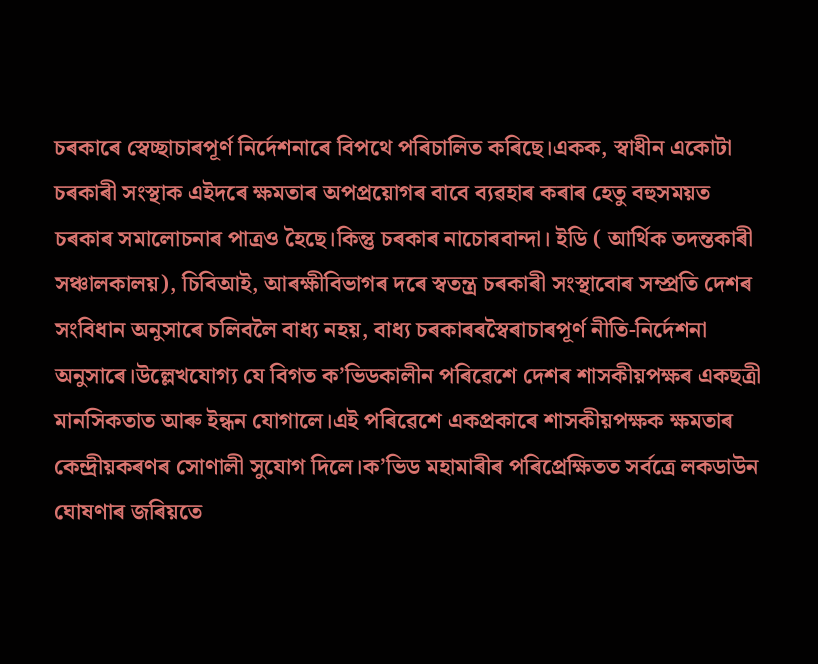চৰকাৰে স্বেচ্ছাচাৰপূৰ্ণ নিৰ্দেশনাৰে বিপথে পৰিচালিত কৰিছে।একক, স্বাধীন একোটা চৰকাৰী সংস্থাক এইদৰে ক্ষমতাৰ অপপ্ৰয়োগৰ বাবে ব্যৱহাৰ কৰাৰ হেতু বহুসময়ত চৰকাৰ সমালোচনাৰ পাত্ৰও হৈছে।কিন্তু চৰকাৰ নাচোৰবান্দা। ইডি ( আৰ্থিক তদন্তকাৰী সঞ্চালকালয়), চিবিআই, আৰক্ষীবিভাগৰ দৰে স্বতন্ত্ৰ চৰকাৰী সংস্থাবোৰ সম্প্ৰতি দেশৰ সংবিধান অনুসাৰে চলিবলৈ বাধ্য নহয়, বাধ্য চৰকাৰৰস্বৈৰাচাৰপূৰ্ণ নীতি-নিৰ্দেশনা অনুসাৰে।উল্লেখযোগ্য যে বিগত ক’ভিডকালীন পৰিৱেশে দেশৰ শাসকীয়পক্ষৰ একছত্ৰী মানসিকতাত আৰু ইন্ধন যোগালে।এই পৰিৱেশে একপ্ৰকাৰে শাসকীয়পক্ষক ক্ষমতাৰ কেন্দ্ৰীয়কৰণৰ সোণালী সুযোগ দিলে।ক’ভিড মহামাৰীৰ পৰিপ্ৰেক্ষিতত সৰ্বত্ৰে লকডাউন ঘোষণাৰ জৰিয়তে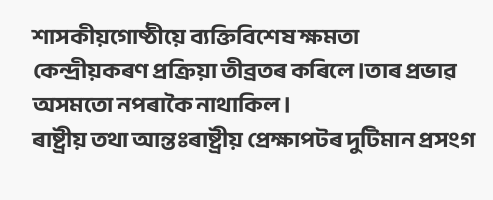শাসকীয়গোষ্ঠীয়ে ব্যক্তিবিশেষ ক্ষমতা কেন্দ্ৰীয়কৰণ প্ৰক্ৰিয়া তীব্ৰতৰ কৰিলে।তাৰ প্ৰভাৱ অসমতো নপৰাকৈ নাথাকিল।
ৰাষ্ট্ৰীয় তথা আন্তঃৰাষ্ট্ৰীয় প্ৰেক্ষাপটৰ দুটিমান প্ৰসংগ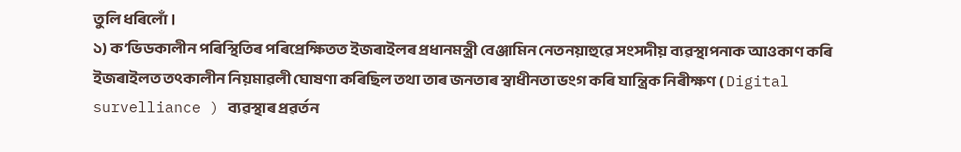তুলি ধৰিলোঁ।
১) ক’ভিডকালীন পৰিস্থিতিৰ পৰিপ্ৰেক্ষিতত ইজৰাইলৰ প্ৰধানমন্ত্ৰী বেঞ্জামিন নেতনয়াহুৱে সংসদীয় ব্যৱস্থাপনাক আওকাণ কৰি ইজৰাইলত তৎকালীন নিয়মাৱলী ঘোষণা কৰিছিল তথা তাৰ জনতাৰ স্বাধীনতা ভংগ কৰি যান্ত্ৰিক নিৰীক্ষণ ( Digital survelliance ) ব্যৱস্থাৰ প্ৰৱৰ্তন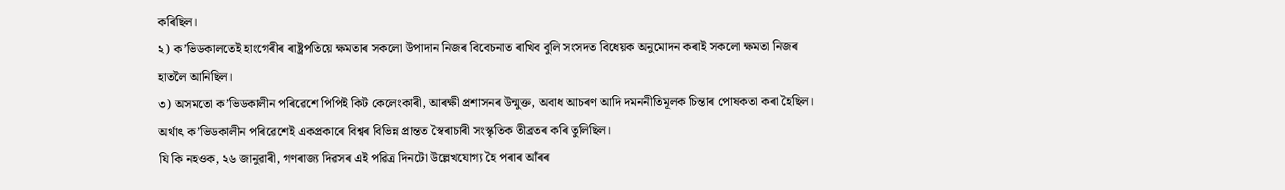কৰিছিল।
২) ক’ভিডকালতেই হাংগেৰীৰ ৰাষ্ট্ৰপতিয়ে ক্ষমতাৰ সকলো উপাদান নিজৰ বিবেচনাত ৰাখিব বুলি সংসদত বিধেয়ক অনুমোদন কৰাই সকলো ক্ষমতা নিজৰ হাতলৈ আনিছিল।
৩) অসমতো ক’ভিডকালীন পৰিৱেশে পিপিই কিট কেলেংকাৰী, আৰক্ষী প্ৰশাসনৰ উন্মুক্ত, অবাধ আচৰণ আদি দমননীতিমূলক চিন্তাৰ পোষকতা কৰা হৈছিল।
অৰ্থাৎ ক’ভিডকালীন পৰিৱেশেই একপ্ৰকাৰে বিশ্বৰ বিভিন্ন প্ৰান্তত স্বৈৰাচাৰী সংস্কৃতিক তীব্ৰতৰ কৰি তুলিছিল।
যি কি নহওক, ২৬ জানুৱাৰী, গণৰাজ্য দিৱসৰ এই পৱিত্ৰ দিনটো উল্লেখযোগ্য হৈ পৰাৰ আঁৰৰ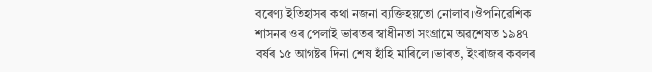বৰেণ্য ইতিহাসৰ কথা নজনা ব্যক্তিহয়তো নোলাব।ঔপনিৱেশিক শাসনৰ ওৰ পেলাই ভাৰতৰ স্বাধীনতা সংগ্ৰামে অৱশেষত ১৯৪৭ বৰ্ষৰ ১৫ আগষ্টৰ দিনা শেষ হাঁহি মাৰিলে।ভাৰত, ইংৰাজৰ কবলৰ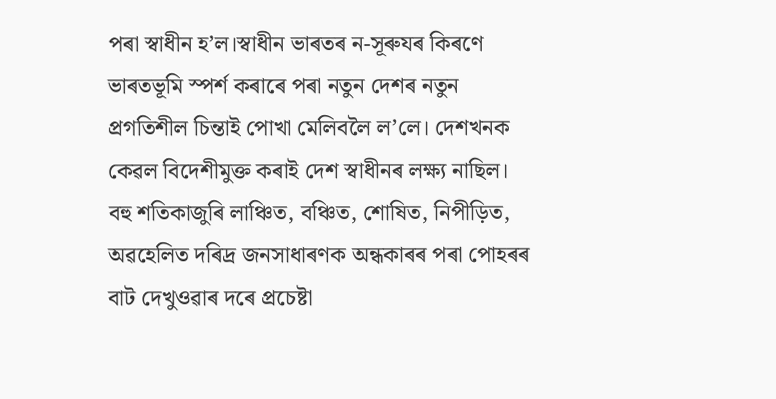পৰা স্বাধীন হ’ল।স্বাধীন ভাৰতৰ ন-সূৰুযৰ কিৰণে ভাৰতভূমি স্পৰ্শ কৰাৰে পৰা নতুন দেশৰ নতুন প্ৰগতিশীল চিন্তাই পোখা মেলিবলৈ ল’লে। দেশখনক কেৱল বিদেশীমুক্ত কৰাই দেশ স্বাধীনৰ লক্ষ্য নাছিল। বহু শতিকাজুৰি লাঞ্চিত, বঞ্চিত, শোষিত, নিপীড়িত, অৱহেলিত দৰিদ্ৰ জনসাধাৰণক অন্ধকাৰৰ পৰা পোহৰৰ বাট দেখুওৱাৰ দৰে প্ৰচেষ্টা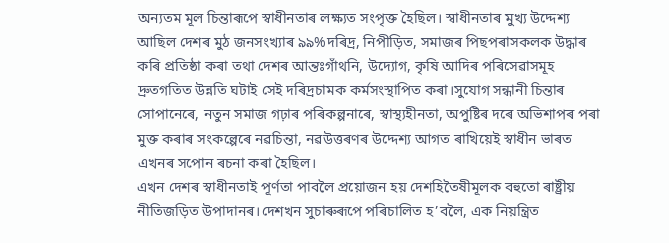অন্যতম মূল চিন্তাৰূপে স্বাধীনতাৰ লক্ষ্যত সংপৃক্ত হৈছিল। স্বাধীনতাৰ মুখ্য উদ্দেশ্য আছিল দেশৰ মুঠ জনসংখ্যাৰ ৯৯%দৰিদ্ৰ, নিপীড়িত, সমাজৰ পিছপৰাসকলক উদ্ধাৰ কৰি প্ৰতিষ্ঠা কৰা তথা দেশৰ আন্তঃগাঁথনি, উদ্যোগ, কৃষি আদিৰ পৰিসেৱাসমূহ দ্ৰুতগতিত উন্নতি ঘটাই সেই দৰিদ্ৰচামক কৰ্মসংস্থাপিত কৰা।সুযোগ সন্ধানী চিন্তাৰ সোপানেৰে, নতুন সমাজ গঢ়াৰ পৰিকল্পনাৰে, স্বাস্থ্যহীনতা, অপুষ্টিৰ দৰে অভিশাপৰ পৰা মুক্ত কৰাৰ সংকল্পেৰে নৱচিন্তা, নৱউত্তৰণৰ উদ্দেশ্য আগত ৰাখিয়েই স্বাধীন ভাৰত এখনৰ সপোন ৰচনা কৰা হৈছিল।
এখন দেশৰ স্বাধীনতাই পূৰ্ণতা পাবলৈ প্ৰয়োজন হয় দেশহিতৈষীমূলক বহুতো ৰাষ্ট্ৰীয় নীতিজড়িত উপাদানৰ।দেশখন সুচাৰুৰূপে পৰিচালিত হ’বলৈ, এক নিয়ন্ত্ৰিত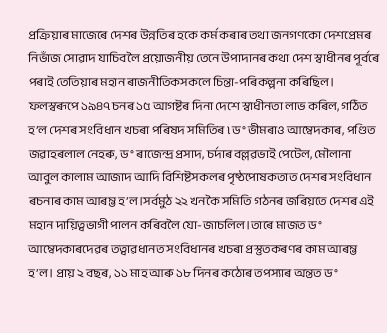প্ৰক্ৰিয়াৰ মাজেৰে দেশৰ উন্নতিৰ হকে কৰ্ম কৰাৰ তথা জনগণকো দেশপ্ৰেমৰ নিভাঁজ সোৱাদ যাচিবলৈ প্ৰয়োজনীয় তেনে উপাদানৰ কথা দেশ স্বাধীনৰ পূৰ্বৰে পৰাই তেতিয়াৰ মহান ৰাজনীতিকসকলে চিন্তা-পৰিকল্পনা কৰিছিল। ফলস্বৰূপে ১৯৪৭ চনৰ ১৫ আগষ্টৰ দিনা দেশে স্বাধীনতা লাভ কৰিল, গঠিত হ’ল দেশৰ সংবিধান খচৰা পৰিষদ সমিতিৰ ৷ ড° ভীমৰাও আম্বেদকাৰ, পণ্ডিত জৱাহৰলাল নেহৰু, ড° ৰাজেন্দ্ৰ প্ৰসাদ, চৰ্দাৰ বল্লৱভাই পেটেল, মৌলানা আবুল কালাম আজাদ আদি বিশিষ্টসকলৰ পৃষ্ঠপোষকতাত দেশৰ সংবিধান ৰচনাৰ কাম আৰম্ভ হ’ল।সৰ্বমুঠ ২২ খনকৈ সমিতি গঠনৰ জৰিয়তে দেশৰ এই মহান দায়িত্বভাগী পালন কৰিবলৈ যো-জাচলিল।তাৰে মাজত ড° আম্বেদকাৰদেৱৰ তত্বাৱধানত সংবিধানৰ খচৰা প্ৰস্তুতকৰণৰ কাম আৰম্ভ হ’ল। প্ৰায় ২ বছৰ, ১১ মাহ আৰু ১৮ দিনৰ কঠোৰ তপস্যাৰ অন্তত ড°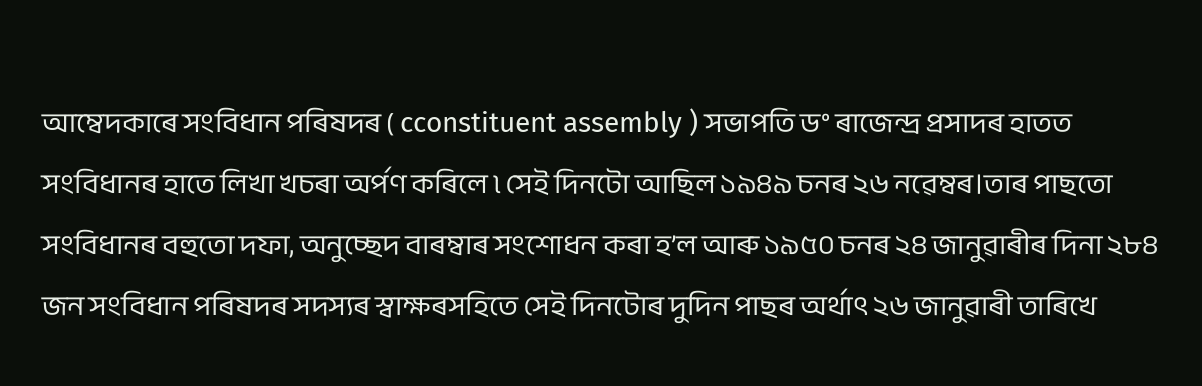আম্বেদকাৰে সংবিধান পৰিষদৰ ( cconstituent assembly ) সভাপতি ড° ৰাজেন্দ্ৰ প্ৰসাদৰ হাতত সংবিধানৰ হাতে লিখা খচৰা অৰ্পণ কৰিলে ৷ সেই দিনটো আছিল ১৯৪৯ চনৰ ২৬ নৱেম্বৰ।তাৰ পাছতো সংবিধানৰ বহুতো দফা, অনুচ্ছেদ বাৰম্বাৰ সংশোধন কৰা হ’ল আৰু ১৯৫০ চনৰ ২৪ জানুৱাৰীৰ দিনা ২৮৪ জন সংবিধান পৰিষদৰ সদস্যৰ স্বাক্ষৰসহিতে সেই দিনটোৰ দুদিন পাছৰ অৰ্থাৎ ২৬ জানুৱাৰী তাৰিখে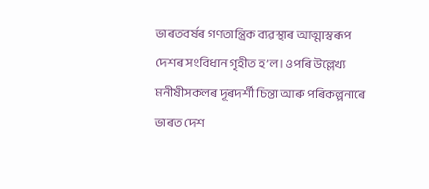ভাৰতবৰ্ষৰ গণতান্ত্ৰিক ব্যৱস্থাৰ আত্মাস্বৰূপ দেশৰ সংবিধান গৃহীত হ’ল। ওপৰি উল্লেখ্য মনীষীসকলৰ দূৰদৰ্শী চিন্তা আৰু পৰিকল্পনাৰে ভাৰত দেশ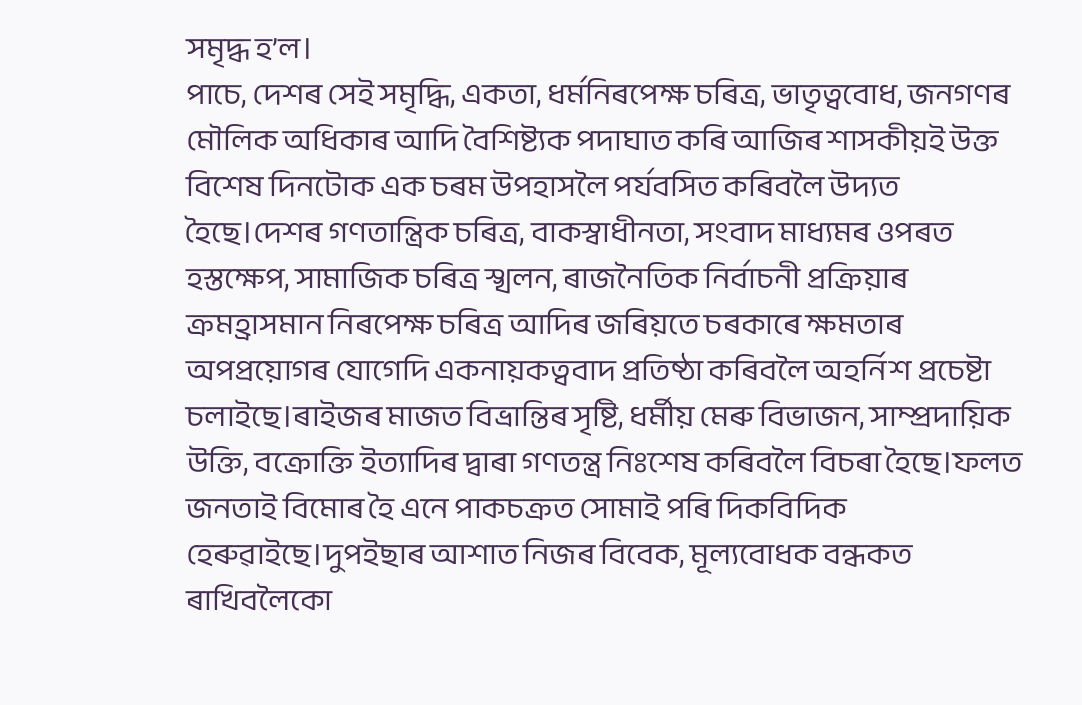সমৃদ্ধ হ’ল।
পাচে, দেশৰ সেই সমৃদ্ধি, একতা, ধৰ্মনিৰপেক্ষ চৰিত্ৰ, ভাতৃত্ববোধ, জনগণৰ মৌলিক অধিকাৰ আদি বৈশিষ্ট্যক পদাঘাত কৰি আজিৰ শাসকীয়ই উক্ত বিশেষ দিনটোক এক চৰম উপহাসলৈ পৰ্যবসিত কৰিবলৈ উদ্যত হৈছে।দেশৰ গণতান্ত্ৰিক চৰিত্ৰ, বাকস্বাধীনতা, সংবাদ মাধ্যমৰ ওপৰত হস্তক্ষেপ, সামাজিক চৰিত্ৰ স্খলন, ৰাজনৈতিক নিৰ্বাচনী প্ৰক্ৰিয়াৰ ক্ৰমহ্ৰাসমান নিৰপেক্ষ চৰিত্ৰ আদিৰ জৰিয়তে চৰকাৰে ক্ষমতাৰ অপপ্ৰয়োগৰ যোগেদি একনায়কত্ববাদ প্ৰতিষ্ঠা কৰিবলৈ অহৰ্নিশ প্ৰচেষ্টা চলাইছে।ৰাইজৰ মাজত বিভ্ৰান্তিৰ সৃষ্টি, ধৰ্মীয় মেৰু বিভাজন, সাম্প্ৰদায়িক উক্তি, বক্ৰোক্তি ইত্যাদিৰ দ্বাৰা গণতন্ত্ৰ নিঃশেষ কৰিবলৈ বিচৰা হৈছে।ফলত জনতাই বিমোৰ হৈ এনে পাকচক্ৰত সোমাই পৰি দিকবিদিক হেৰুৱাইছে।দুপইছাৰ আশাত নিজৰ বিবেক, মূল্যবোধক বন্ধকত ৰাখিবলৈকো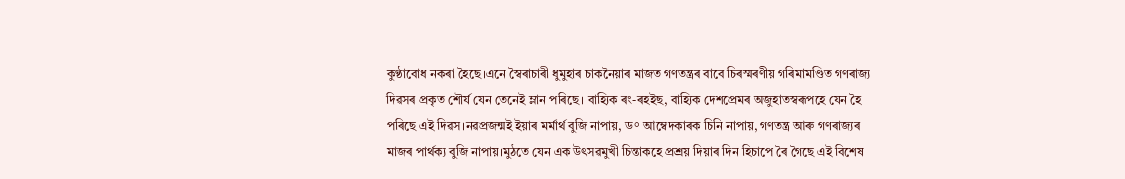কুণ্ঠাবোধ নকৰা হৈছে।এনে স্বৈৰাচাৰী ধুমুহাৰ চাকনৈয়াৰ মাজত গণতন্ত্ৰৰ বাবে চিৰস্মৰণীয় গৰিমামণ্ডিত গণৰাজ্য দিৱসৰ প্ৰকৃত শৌৰ্য যেন তেনেই ম্লান পৰিছে। বাহ্যিক ৰং-ৰহইছ, বাহ্যিক দেশপ্ৰেমৰ অজুহাতস্বৰূপহে যেন হৈ পৰিছে এই দিৱস।নৱপ্ৰজন্মই ইয়াৰ মৰ্মাৰ্থ বুজি নাপায়, ড° আম্বেদকাৰক চিনি নাপায়, গণতন্ত্ৰ আৰু গণৰাজ্যৰ মাজৰ পাৰ্থক্য বুজি নাপায়।মুঠতে যেন এক উৎসৱমুখী চিন্তাকহে প্ৰশ্ৰয় দিয়াৰ দিন হিচাপে ৰৈ গৈছে এই বিশেষ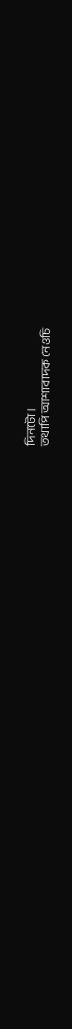দিনটো।
তথাপি আশাবাদক নেওচি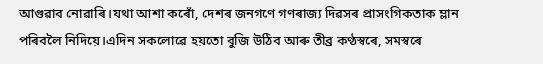আগুৱাব নোৱাৰি।যথা আশা কৰোঁ, দেশৰ জনগণে গণৰাজ্য দিৱসৰ প্ৰাসংগিকতাক ম্লান পৰিবলৈ নিদিয়ে।এদিন সকলোৱে হয়তো বুজি উঠিব আৰু তীব্ৰ কণ্ঠস্বৰে, সমস্বৰে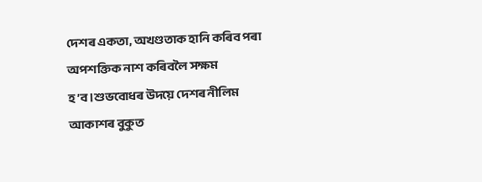দেশৰ একতা, অখণ্ডতাক হানি কৰিব পৰা অপশক্তিক নাশ কৰিবলৈ সক্ষম হ’ব।শুভবোধৰ উদয়ে দেশৰ নীলিম আকাশৰ বুকুত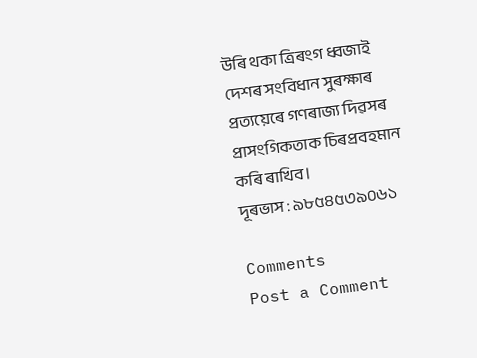উৰি থকা ত্ৰিৰংগ ধ্বজাই দেশৰ সংবিধান সুৰক্ষাৰ প্ৰত্যয়েৰে গণৰাজ্য দিৱসৰ প্ৰাসংগিকতাক চিৰপ্ৰবহমান কৰি ৰাখিব।
দূৰভাস : ৯৮৫৪৫৩৯০৬১

Comments
Post a Comment